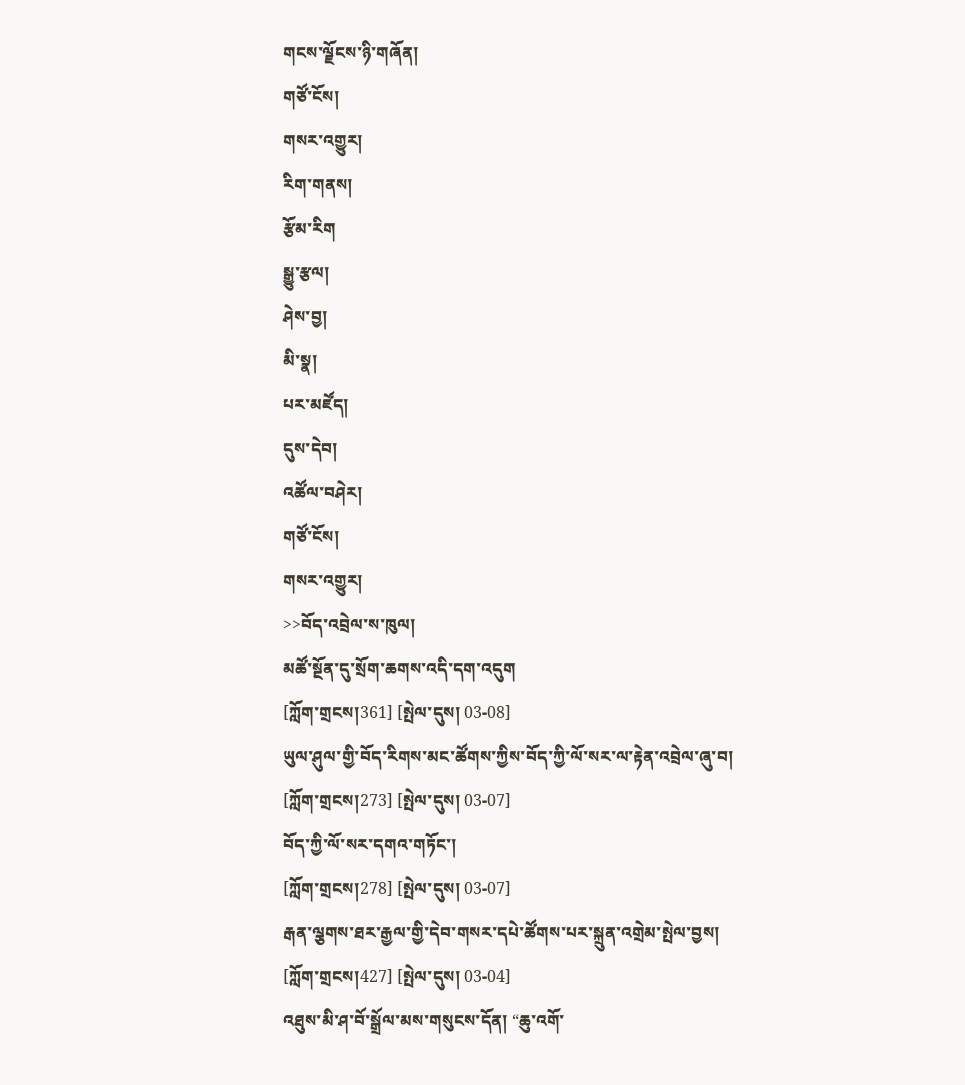གངས་ལྗོངས་ཉི་གཞོན།
གཙོ་ངོས།
གསར་འགྱུར།
རིག་གནས།
རྩོམ་རིག
སྒྱུ་རྩལ།
ཤེས་བྱ།
མི་སྣ།
པར་མཛོད།
དུས་དེབ།
འཚོལ་བཤེར།
གཙོ་ངོས།
གསར་འགྱུར།
>>བོད་འབྲེལ་ས་ཁུལ།
མཚོ་སྔོན་དུ་སྲོག་ཆགས་འདི་དག་འདུག
[ཀློག་གྲངས།361] [སྤེལ་དུས། 03-08]
ཡུལ་ཤུལ་གྱི་བོད་རིགས་མང་ཚོགས་ཀྱིས་བོད་ཀྱི་ལོ་སར་ལ་རྟེན་འབྲེལ་ཞུ་བ།
[ཀློག་གྲངས།273] [སྤེལ་དུས། 03-07]
བོད་ཀྱི་ལོ་སར་དགའ་གཏོང་།
[ཀློག་གྲངས།278] [སྤེལ་དུས། 03-07]
རྒན་ལྕགས་ཐར་རྒྱལ་གྱི་དེབ་གསར་དཔེ་ཚོགས་པར་སྐྲུན་འགྲེམ་སྤེལ་བྱས།
[ཀློག་གྲངས།427] [སྤེལ་དུས། 03-04]
འཐུས་མི་ཤ་བོ་སྒྲོལ་མས་གསུངས་དོན། “ཆུ་འགོ་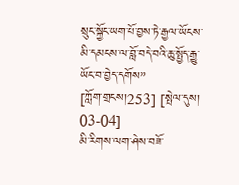སྲུང་སྐྱོང་ཡག་པོ་བྱས་ཏེ་རྒྱལ་ཡོངས་མི་དམངས་ལ་བློ་བདེ་བའི་ཆུ་སྤྱོད་རྒྱུ་ཡོང་བ་བྱེད་དགོས”
[ཀློག་གྲངས།253] [སྤེལ་དུས། 03-04]
མི་རིགས་ལག་ཤེས་བཟོ་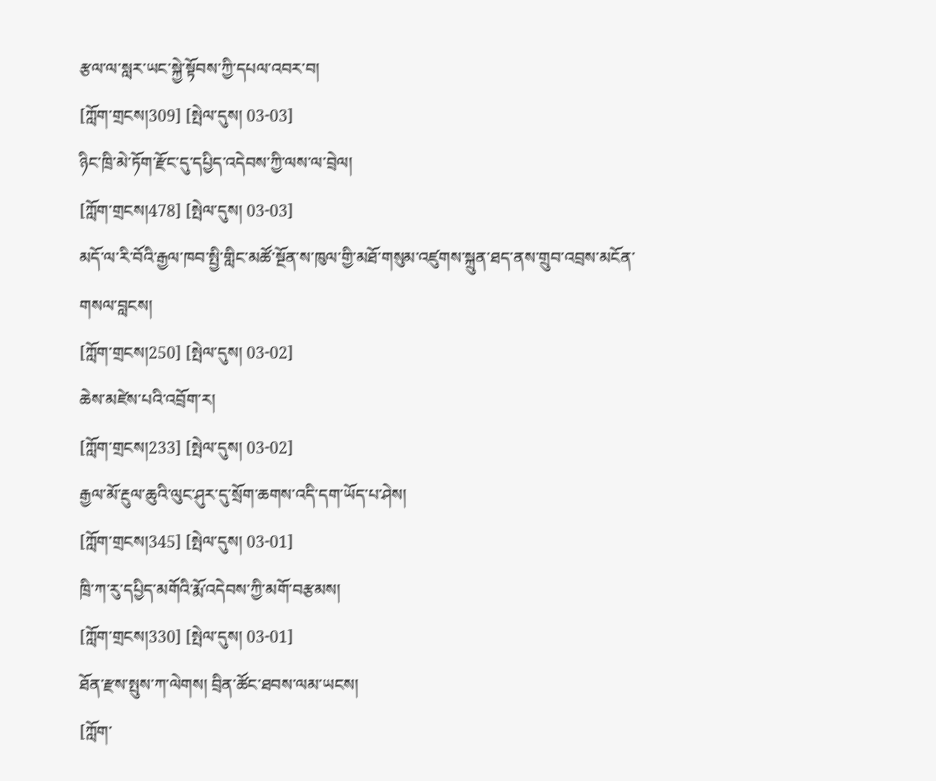རྩལ་ལ་སླར་ཡང་སྐྱེ་སྟོབས་ཀྱི་དཔལ་འབར་བ།
[ཀློག་གྲངས།309] [སྤེལ་དུས། 03-03]
ཉིང་ཁྲི་མེ་ཏོག་རྫོང་དུ་དཔྱིད་འདེབས་ཀྱི་ལས་ལ་བྲེལ།
[ཀློག་གྲངས།478] [སྤེལ་དུས། 03-03]
མདོ་ལ་རི་བོའི་རྒྱལ་ཁབ་སྤྱི་གླིང་མཚོ་སྔོན་ས་ཁུལ་གྱི་མཐོ་གསུམ་འཛུགས་སྐྲུན་ཐད་ནས་གྲུབ་འབྲས་མངོན་གསལ་བླངས།
[ཀློག་གྲངས།250] [སྤེལ་དུས། 03-02]
ཆེས་མཛེས་པའི་འབྲོག་ར།
[ཀློག་གྲངས།233] [སྤེལ་དུས། 03-02]
རྒྱལ་མོ་རྔུལ་ཆུའི་ལུང་ཤུར་དུ་སྲོག་ཆགས་འདི་དག་ཡོད་པ་ཤེས།
[ཀློག་གྲངས།345] [སྤེལ་དུས། 03-01]
ཁྲི་ཀ་རུ་དཔྱིད་མགོའི་རྨོ་འདེབས་ཀྱི་མགོ་བརྩམས།
[ཀློག་གྲངས།330] [སྤེལ་དུས། 03-01]
ཐོན་རྫས་སྤུས་ཀ་ལེགས། བྲིན་ཚོང་ཐབས་ལམ་ཡངས།
[ཀློག་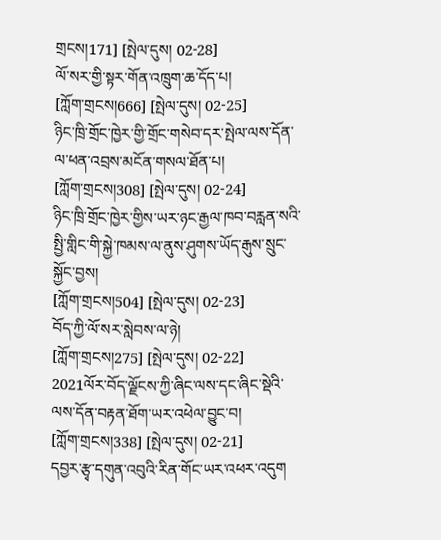གྲངས།171] [སྤེལ་དུས། 02-28]
ལོ་སར་གྱི་སྟར་གོན་འཁྲུག་ཆ་དོད་པ།
[ཀློག་གྲངས།666] [སྤེལ་དུས། 02-25]
ཉིང་ཁྲི་གྲོང་ཁྱེར་གྱི་གྲོང་གསེབ་དར་སྤེལ་ལས་དོན་ལ་ཕན་འབྲས་མངོན་གསལ་ཐོན་པ།
[ཀློག་གྲངས།308] [སྤེལ་དུས། 02-24]
ཉིང་ཁྲི་གྲོང་ཁྱེར་གྱིས་ཡར་ཉང་རྒྱལ་ཁབ་བརླན་སའི་སྤྱི་གླིང་གི་སྐྱེ་ཁམས་ལ་ནུས་ཤུགས་ཡོད་རྒུས་སྲུང་སྐྱོང་བྱས།
[ཀློག་གྲངས།504] [སྤེལ་དུས། 02-23]
བོད་ཀྱི་ལོ་སར་སླེབས་ལ་ཉེ།
[ཀློག་གྲངས།275] [སྤེལ་དུས། 02-22]
2021ལོར་བོད་ལྗོངས་ཀྱི་ཞིང་ལས་དང་ཞིང་སྡེའི་ལས་དོན་བརྟན་ཐོག་ཡར་འཕེལ་བྱུང་བ།
[ཀློག་གྲངས།338] [སྤེལ་དུས། 02-21]
དབྱར་རྩྭ་དགུན་འབུའི་རིན་གོང་ཡར་འཕར་འདུག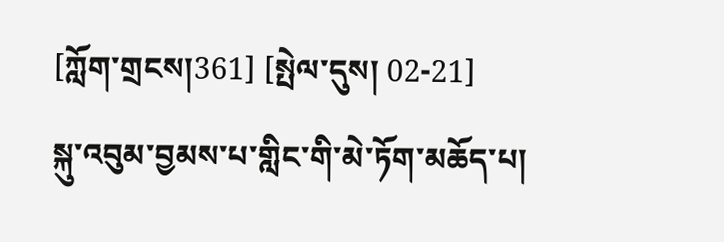[ཀློག་གྲངས།361] [སྤེལ་དུས། 02-21]
སྐུ་འབུམ་བྱམས་པ་གླིང་གི་མེ་ཏོག་མཆོད་པ།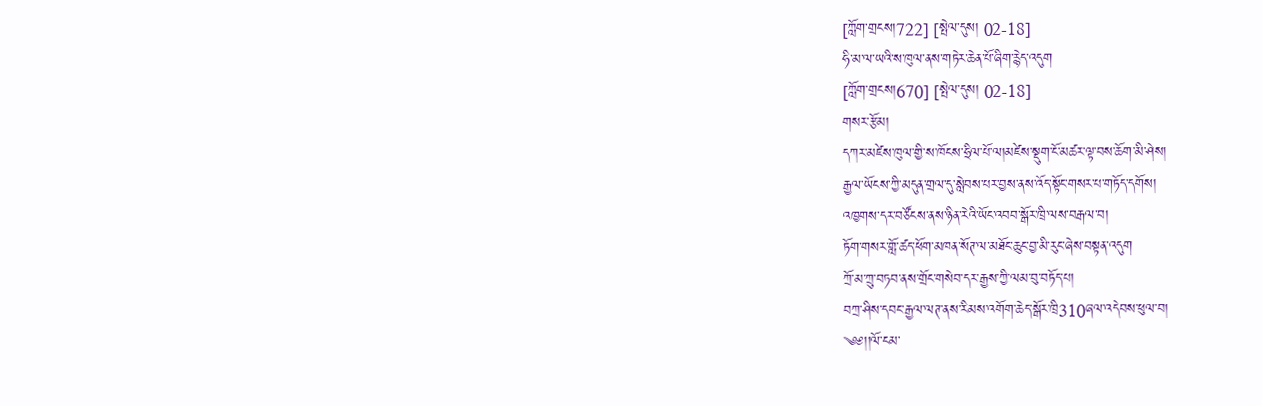[ཀློག་གྲངས།722] [སྤེལ་དུས། 02-18]
ཧི་མ་ལ་ཡའི་ས་ཁུལ་ནས་གཏེར་ཆེན་པོ་ཞིག་རྙེད་འདུག
[ཀློག་གྲངས།670] [སྤེལ་དུས། 02-18]
གསར་རྩོམ།
དཀར་མཛེས་ཁུལ་གྱི་ས་ཁོངས་ཧྲིལ་པོ་ལ།མཛེས་སྡུག་ངོ་མཚར་ལྟ་བས་ཆོག་མི་ཤེས།
རྒྱལ་ཡོངས་ཀྱི་མདུན་གྲལ་དུ་སླེབས་པར་བྱས་ནས་འོད་སྟོང་གསར་པ་གཏོད་དགོས།
འཁྱགས་དར་བཙོངས་ནས་ཉིན་རེའི་ཡོང་འབབ་སྒོར་ཁྲི་ལས་བརྒལ་བ།
ཏོག་གསར་གློ་ཚད་ཕོག་མཁན་སོཊ་ལ་མཐོང་ཆུང་བྱ་མི་རུང་ཞེས་བསྟན་འདུག
ཀྲོ་མ་ཀྲུ་བཏབ་ནས་གྲོང་གསེབ་དར་རྒྱས་ཀྱི་ལམ་བུ་བཏོད་པ།
བཀྲ་ཤིས་དབང་རྒྱལ་ལཊ་ནས་རིམས་འགོག་ཆེད་སྒོར་ཁྲི310ཞལ་འདེབས་ཕུལ་བ།
༄༅།།ལོ་ངམ་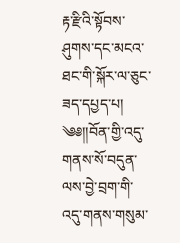རྟ་རྫིའི་སྟོབས་ཤུགས་དང་མངའ་ཐང་གི་སྐོར་ལ་ཅུང་ཟད་དཔྱད་པ།
༄༅།།བོན་གྱི་འདུ་གནས་སོ་བདུན་ལས་བྱེ་བྲག་གི་འདུ་གནས་གསུམ་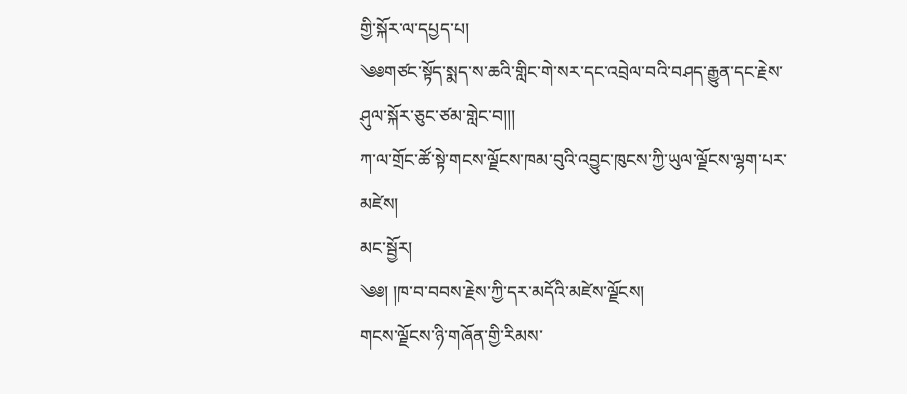གྱི་སྐོར་ལ་དཔྱད་པ།
༄༅གཙང་སྟོད་སྨད་ས་ཆའི་གླིང་གེ་སར་དང་འབྲེལ་བའི་བཤད་རྒྱུན་དང་རྗེས་ཤུལ་སྐོར་ཅུང་ཙམ་གླེང་བ།།།
ཀ་ལ་གྲོང་ཚོ་སྟེ་གངས་ལྗོངས་ཁམ་བུའི་འབྱུང་ཁུངས་ཀྱི་ཡུལ་ལྗོངས་ལྷག་པར་མཛེས།
མང་སྦྱོར།
༄༅། །ཁ་བ་བབས་རྗེས་ཀྱི་དར་མདོའི་མཛེས་ལྗོངས།
གངས་ལྗོངས་ཉི་གཞོན་གྱི་རིམས་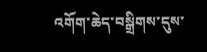འགོག་ཆེད་བསྒྲིགས་དུས་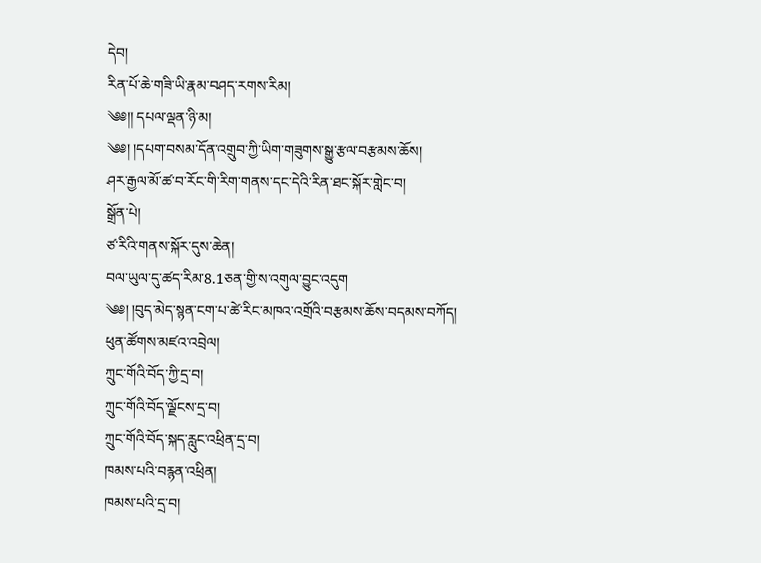དེབ།
རིན་པོ་ཆེ་གཟི་ཡི་རྣམ་བཤད་རགས་རིམ།
༄༅།། དཔལ་ལྡན་ཉི་མ།
༄༅། །དཔག་བསམ་དོན་འགྲུབ་ཀྱི་ཡིག་གཟུགས་སྒྱུ་རྩལ་བརྩམས་ཆོས།
ཤར་རྒྱལ་མོ་ཚ་བ་རོང་གི་རིག་གནས་དང་དེའི་རིན་ཐང་སྐོར་གླེང་བ།
སྒྲོན་པེ།
ཙ་རིའི་གནས་སྐོར་དུས་ཆེན།
བལ་ཡུལ་དུ་ཚད་རིམ་8.1ཅན་གྱི་ས་འགུལ་བྱུང་འདུག
༄༅། །བུད་མེད་སྙན་ངག་པ་ཚེ་རིང་མཁའ་འགྲོའི་བརྩམས་ཆོས་བདམས་བཀོད།
ཕུན་ཚོགས་མཛའ་འབྲེལ།
ཀྲུང་གོའི་བོད་ཀྱི་དྲ་བ།
ཀྲུང་གོའི་བོད་ལྗོངས་དྲ་བ།
ཀྲུང་གོའི་བོད་སྐད་རླུང་འཕྲིན་དྲ་བ།
ཁམས་པའི་བརྙན་འཕྲིན།
ཁམས་པའི་དྲ་བ།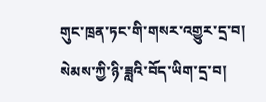གུང་ཁྲན་ཏང་གི་གསར་འགྱུར་དྲ་བ།
སེམས་ཀྱི་ཉི་ཟླའི་བོད་ཡིག་དྲ་བ།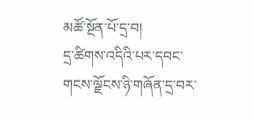མཚོ་སྔོན་པོ་དྲ་བ།
དྲ་ཚིགས་འདིའི་པར་དབང་གངས་ལྗོངས་ཉི་གཞོན་དྲ་བར་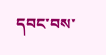དབང་བས་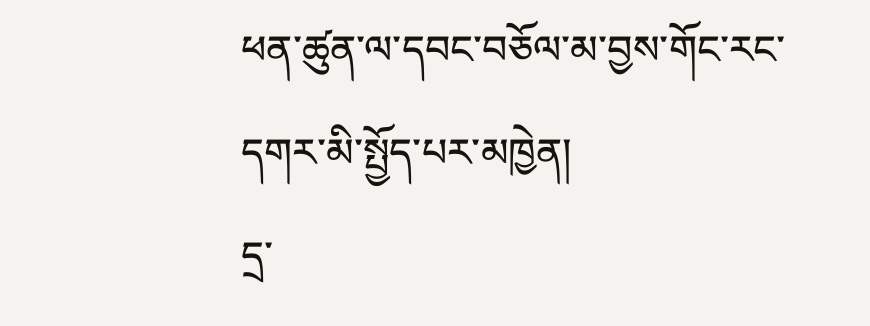ཕན་ཚུན་ལ་དབང་བཅོལ་མ་བྱས་གོང་རང་དགར་མི་སྤྱོད་པར་མཁྱེན།
དྲ་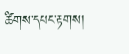ཚིགས་དཔང་རྟགས།